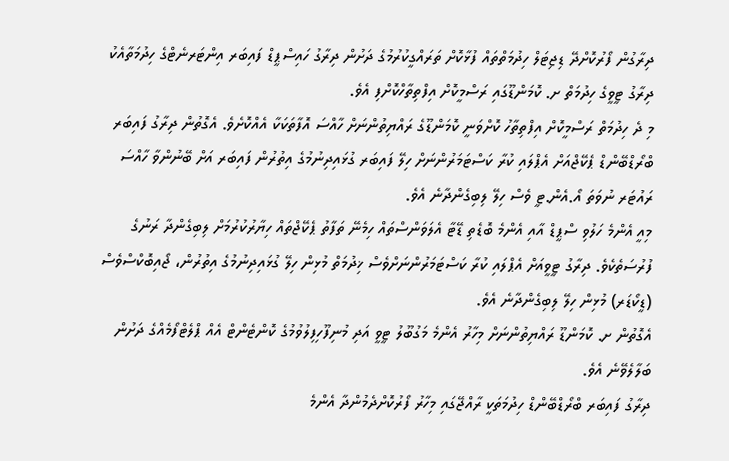ދިރާގުން ފޯރުކޮށްދޭ ޑިޖިޓަލް ހިދުމަތްތައް ފުޅާކޮށް ތަރައްގީކުރުމުގެ ދަށުން ދިރާގު ހައިސްޕީޑް ފައިބަރ އިންޓަރނެޓްގެ ހިދުމަތާއެކު ދިރާގު ޓީވީގެ ހިދުމަތް ށ. ކޮމަންޑޫގައި ރަސްމީކޮށް އިފްތިތާހްކޮށްފި އެވެ.
މި ދެ ހިދުމަތް ރަސްމީކޮށް އިފްތިތާހު ކޮށްވަނީ ކޮމަންޑޫގެ ރައްޔިތުންނަށް ހާއްސަ އޮފާތަކަކާ އެއްކޮށެވެ. އެގޮތުން ދިރާގު ފައިބަރ ބްރޯޑްބޭންޑް ޕެކޭޖްއަށް އެޕްލައި ކުރާ ކަސްޓަމަރުންނަށް ހިލޭ ފައިބަރ ގުޅައިދިނުމުގެ އިތުރުން ފައިބަރ އަށް ބޭނުންވާ ހާއްސަ ރައުޓަރ ނުވަތަ އޯ.އެން.ޓީ ވެސް ހިލޭ ލިބިގެންދާނެ އެވެ.
މިއީ އެންމެ ހަލުވި ސްޕީޑް އާއި އެންމެ ބޮޑެތި ޑޭޓާ އެލަވަންސްތައް ހިމެނޭ ތަފާތު ޕެކޭޖްތައް ހިޔާރުކުރުމަށް ލިބިގެންދާ ރަނުގެ ފުރުސަތެކެވެ. ދިރާގު ޓީވީއަށް އެޕްލައި ކުރާ ކަސްޓަމަރުންނަށްވެސް ޚިދުމަތް މުޅިން ހިލޭ ގުޅައިދިނުމުގެ އިތުރުން، ޖޯއިބޮކްސްވެސް (ޑީކޯޑަރ) މުޅިން ހިލޭ ލިބިގެންދާނެ އެވެ.
އެގޮތުން ށ. ކޮމަންޑޫ ރައްޔިތުންނަށް މިހާރު އެންމެ މަގުބޫލު ޓީވީ އަދި މުނިފޫހިފިލުވުމުގެ ކޮންޓެންޓް އެއް ޕްލެޓްފޯމެއްގެ ދަށުން ބަލާލެވޭނެ އެވެ.
ދިރާގު ފައިބަރ ބްރޯޑްބޭންޑް ހިދުމަތަކީ ރާއްޖޭގައި މިހާރު ފޯރުކޮށްދެމުންދާ އެންމެ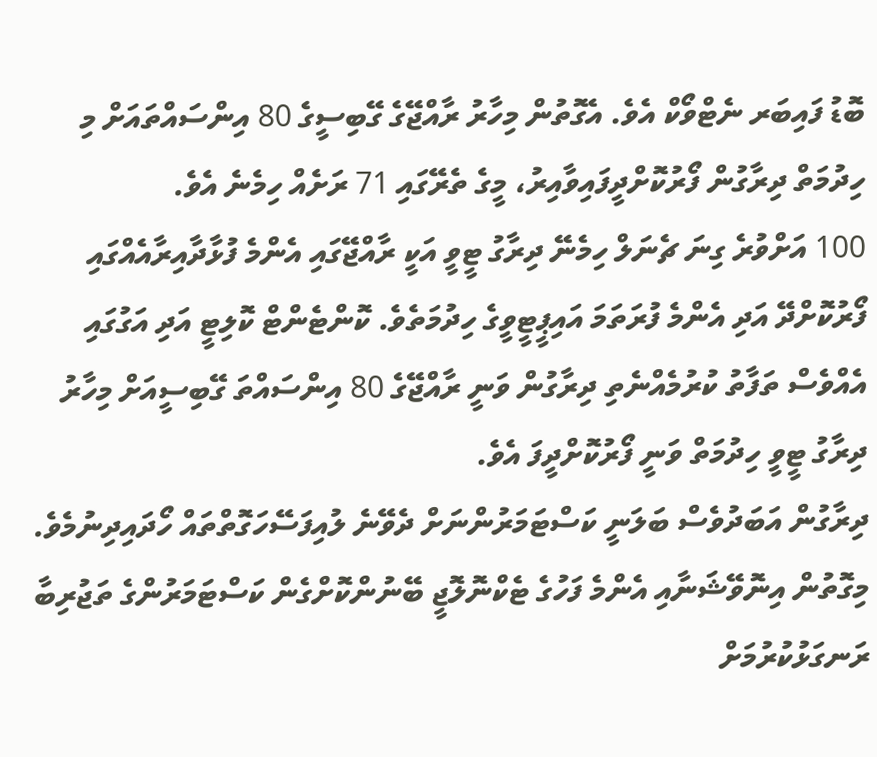ބޮޑު ފައިބަރ ނެޓްވޯކް އެވެ. އެގޮތުން މިހާރު ރާއްޖޭގެ ގޭބިސީގެ 80 އިންސައްތައަށް މި ހިދުމަތް ދިރާގުން ފޯރުކޮށްދީފައިވާއިރު، މީގެ ތެރޭގައި 71 ރަށެއް ހިމެނެ އެވެ.
100 އަށްވުރެ ގިނަ ޗެނަލް ހިމެނޭ ދިރާގު ޓީވީ އަކީ ރާއްޖޭގައި އެންމެ ފުޅާދާއިރާއެއްގައި ފޯރުކޮށްދޭ އަދި އެންމެ ފުރަތަމަ އައިޕީޓީވީގެ ހިދުމަތެވެ. ކޮންޓެންޓް ކޮލިޓީ އަދި އަގުގައި އެއްވެސް ތަފާތު ކުރުމެއްނެތި ދިރާގުން ވަނީ ރާއްޖޭގެ 80 އިންސައްތަ ގޭބިސީއަށް މިހާރު ދިރާގު ޓީވީ ހިދުމަތް ވަނީ ފޯރުކޮށްދީފަ އެވެ.
ދިރާގުން އަބަދުވެސް ބަލަނީ ކަސްޓަމަރުންނަށް ދެވޭނެ ލުއިފަސޭހަގޮތްތައް ހޯދައިދިނުމެވެ. މިގޮތުން އިނޮވޭޝަނާއި އެންމެ ފަހުގެ ޓެކްނޮލޮޖީ ބޭނުންކޮށްގެން ކަސްޓަމަރުންގެ ތަޖުރިބާ ރަނގަޅުކުރުމަށް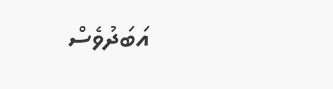އަބަދުވެސް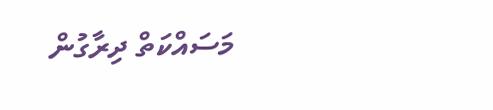މަސައްކަތް ދިރާގުން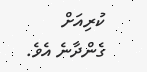ކުރިއަށް ގެންދާނެ އެވެ.